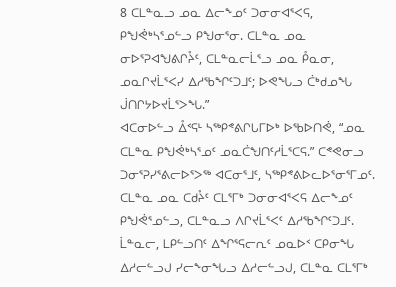8 ᑕᒪᓐᓇᓗ ᓄᓇ ᐃᓕᖕᓄᑦ ᑐᓂᓂᐊᕐᐸᕋ, ᑭᖑᕚᒃᓴᕐᓄᓪᓗ ᑭᖑᓂᕐᓂ. ᑕᒪᓐᓇ ᓄᓇ ᓂᐅᕐᕈᐊᖑᕕᒋᔧᑦ, ᑕᒪᓐᓇᓕᒫᕐᓗ ᓄᓇ ᑬᓇᓂ, ᓄᓇᒋᔪᒫᕐᐸᓯ ᐃᓱᖃᖏᑦᑐᒧᑦ; ᐅᕙᖓᓗ ᑖᒃᑯᓄᖓ ᒎᑎᒋᔭᐅᔪᒫᕐᐳᖓ.”
ᐊᑕᓂᐅᓪᓗ ᐂᑉᕋᒻ ᓴᖅᑭᕝᕕᒋᒐᒥᐅᒃ ᐅᖃᐅᑎᕚ, “ᓄᓇ ᑕᒪᓐᓇ ᑭᖑᕚᒃᓴᕐᓄᑦ ᓄᓇᑖᖑᑎᑦᓱᒫᕐᑕᕋ.” ᑕᕝᕙᓂᓗ ᑐᓂᕐᕈᓯᕐᕕᓕᐅᕐᐳᖅ ᐊᑕᓂᕐᒧᑦ, ᓴᖅᑭᕝᕕᐅᓚᐅᕐᓂᕐᒥᓄᑦ.
ᑕᒪᓐᓇ ᓄᓇ ᑕᑯᔧᑦ ᑕᒪᕐᒥᒃ ᑐᓂᓂᐊᕐᐸᕋ ᐃᓕᖕᓄᑦ ᑭᖑᕚᕐᓄᓪᓗ, ᑕᒪᓐᓇᓗ ᐱᒋᔪᒫᕐᐸᑦ ᐃᓱᖃᖏᑦᑐᒧᑦ.
ᒫᓐᓇᓕ, ᒪᑭᓪᓗᑎᑦ ᐃᖏᕐᕋᓕᕆᑦ ᓄᓇᐅᑉ ᑕᑭᓂᖓ ᐃᓱᓕᓪᓗᒍ ᓯᓕᖕᓂᖓᓗ ᐃᓱᓕᓪᓗᒍ, ᑕᒪᓐᓇ ᑕᒪᕐᒥᒃ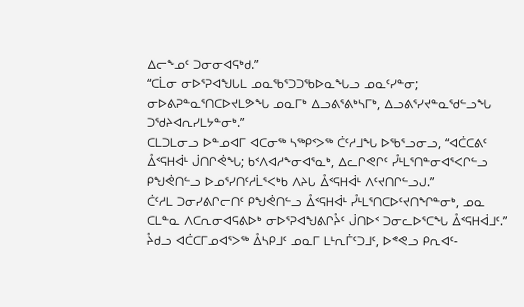ᐃᓕᖕᓄᑦ ᑐᓂᓂᐊᕋᒃᑯ.”
“ᑕᒫᓂ ᓂᐅᕐᕈᐊᖑᒐᒪ ᓄᓇᖃᕐᑐᑐᖃᐅᓇᖓᓗ ᓄᓇᑦᓯᓐᓂ; ᓂᐅᕕᕈᓐᓇᕐᑎᑕᐅᔪᒪᕗᖓ ᓄᓇᒥᒃ ᐃᓗᕕᕐᕕᒃᓴᒥᒃ, ᐃᓗᕕᕐᓯᔪᓐᓇᖁᓪᓗᖓ ᑐᖁᔨᐊᕆᓯᒪᔭᓐᓂᒃ.”
ᑕᒪᑐᒪᓂᓗ ᐅᓐᓄᐊᒥ ᐊᑕᓂᖅ ᓴᖅᑭᑉᐳᖅ ᑖᑦᓱᒧᖓ ᐅᖃᕐᓗᓂᓗ, “ᐊᑖᑕᕕᑦ ᐂᑉᕋᕼᐋᒻ ᒎᑎᒋᕚᖓ; ᑲᑉᐱᐊᓱᖕᓂᐊᕐᓇᒃ, ᐃᓚᒋᕙᒋᑦ ᓮᒻᒪᕐᑎᓐᓂᐊᕐᐸᒋᓪᓗ ᑭᖑᕚᑎᓪᓗ ᐅᓄᕐᓯᑎᑦᓱᒫᕐᐸᒃᑲ ᐱᔨᒐ ᐂᑉᕋᕼᐋᒻ ᐱᑦᔪᑎᒋᓪᓗᒍ.”
ᑖᑦᓱᒪ ᑐᓂᓯᕕᒋᓕᑎᑦ ᑭᖑᕚᑎᓪᓗ ᐂᑉᕋᕼᐋᒻ ᓮᒻᒪᕐᑎᑕᐅᑦᔪᑎᖏᓐᓂᒃ, ᓄᓇ ᑕᒪᓐᓇ ᐱᑕᕆᓂᐊᕋᕕᐅᒃ ᓂᐅᕐᕈᐊᖑᕕᒋᔧᑦ ᒎᑎᐅᑉ ᑐᓂᓚᐅᕐᑕᖓ ᐂᑉᕋᕼᐋᒧᑦ.”
ᔧᑯᓗ ᐊᑖᑕᒥᓄᐊᕐᐳᖅ ᐂᓴᑭᒧᑦ ᓄᓇᒥ ᒪᒻᕆᒦᑦᑐᒧᑦ, ᐅᕝᕙᓗ ᑭᕆᐊᑦ-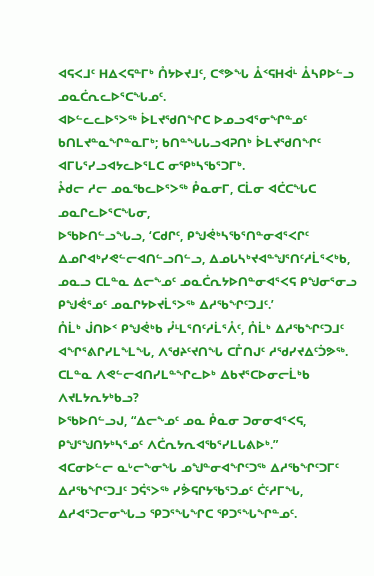ᐊᕋᐸᒧᑦ ᕼᐃᐸᕋᓐᒥᒃ ᑍᔭᐅᔪᒧᑦ, ᑕᕝᕗᖓ ᐂᑉᕋᕼᐋᒻ ᐂᓴᑭᐅᓪᓗ ᓄᓇᑖᕆᓚᐅᕐᑕᖓᓄᑦ.
ᐊᐅᓪᓚᓚᐅᕐᐳᖅ ᐆᒪᔪᖁᑎᖏᑕ ᐅᓄᓗᐊᕐᓂᖏᓐᓄᑦ ᑲᑎᒪᔪᓐᓇᖏᓐᓇᒥᒃ; ᑲᑎᓐᖓᒐᓗᐊᕈᑎᒃ ᐆᒪᔪᖁᑎᖏᑦ ᐊᒥᒐᕐᓯᓗᐊᔭᓚᐅᕐᒪᑕ ᓂᕿᒃᓴᖃᕐᑐᒥᒃ.
ᔧᑯᓕ ᓱᓕ ᓄᓇᖃᓚᐅᕐᐳᖅ ᑬᓇᓂᒥ, ᑕᒫᓂ ᐊᑖᑕᖓᑕ ᓄᓇᒋᓚᐅᕐᑕᖓᓂ,
ᐅᖃᐅᑎᓪᓗᖓᓗ, ‘ᑕᑯᒋᑦ, ᑭᖑᕚᒃᓴᖃᕐᑎᓐᓂᐊᕐᐸᒋᑦ ᐃᓄᒋᐊᒃᓯᕙᓪᓕᐊᑎᓪᓗᑎᓪᓗ, ᐃᓄᒐᓴᒃᔪᐊᓐᖑᕐᑎᑦᓱᒫᕐᐸᒃᑲ, ᓄᓇᓗ ᑕᒪᓐᓇ ᐃᓕᖕᓄᑦ ᓄᓇᑖᕆᔭᐅᑎᓐᓂᐊᕐᐸᕋ ᑭᖑᓂᕐᓂᓗ ᑭᖑᕚᕐᓄᑦ ᓄᓇᒋᔭᐅᔪᒫᕐᐳᖅ ᐃᓱᖃᖏᑦᑐᒧᑦ.’
ᑍᒫᒃ ᒎᑎᐅᑉ ᑭᖑᕚᒃᑲ ᓮᒻᒪᕐᑎᑦᓱᒫᕐᐰᑦ, ᑍᒫᒃ ᐃᓱᖃᖏᑦᑐᒧᑦ ᐊᖏᕐᕕᒋᓯᒪᖕᒪᖓ, ᐱᖁᔨᑦᔪᑎᖓ ᑕᒤᑎᒍᑦ ᓱᖁᓯᔪᐃᑦᑑᕗᖅ. ᑕᒪᓐᓇ ᐱᕙᓪᓕᐊᑎᓯᒪᓐᖏᓚᐅᒃ ᐃᑲᔪᕐᑕᐅᓂᓕᒫᒃᑲ ᐱᔪᒪᔭᕆᔭᒃᑲᓗ?
ᐅᖃᐅᑎᓪᓗᒍ, “ᐃᓕᖕᓄᑦ ᓄᓇ ᑬᓇᓂ ᑐᓂᓂᐊᕐᐸᕋ, ᑭᖑᕐᖑᑎᔭᒃᓴᕐᓄᑦ ᐱᑖᕆᔭᕆᐊᖃᕐᓯᒪᒐᕕᐅᒃ.”
ᐊᑕᓂᐅᓪᓕ ᓇᒡᓕᖕᓂᖓ ᓄᖑᓐᓂᐊᖏᑦᑐᖅ ᐃᓱᖃᖏᑦᑐᒥᑦ ᐃᓱᖃᖏᑦᑐᒧᑦ ᑐᕌᕐᐳᖅ ᓯᕘᕋᒋᔭᖃᕐᑐᓄᑦ ᑖᑦᓱᒥᖓ, ᐃᓱᐊᕐᑐᓕᓂᖓᓗ ᕿᑐᕐᖓᖏᑕ ᕿᑐᕐᖓᖏᓐᓄᑦ.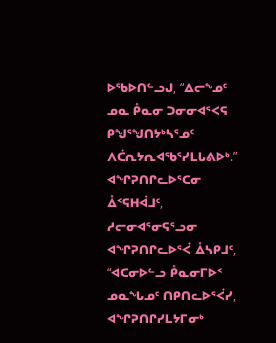ᐅᖃᐅᑎᓪᓗᒍ, “ᐃᓕᖕᓄᑦ ᓄᓇ ᑬᓇᓂ ᑐᓂᓂᐊᕐᐸᕋ ᑭᖑᕐᖑᑎᔭᒃᓴᕐᓄᑦ ᐱᑖᕆᔭᕆᐊᖃᕐᓯᒪᒐᕕᐅᒃ.”
ᐊᖏᕈᑎᒋᓚᐅᕐᑕᓂ ᐂᑉᕋᕼᐋᒧᑦ, ᓱᓕᓂᐊᕐᓂᕋᕐᓗᓂ ᐊᖏᕈᑎᒋᓚᐅᕐᐹ ᐂᓴᑭᒧᑦ,
“ᐊᑕᓂᐅᓪᓗ ᑬᓇᓂᒥᐅᑉ ᓄᓇᖓᓄᑦ ᑎᑭᑎᓚᐅᕐᐹᓯ, ᐊᖏᕈᑎᒋᓯᒪᔭᒥᓂᒃ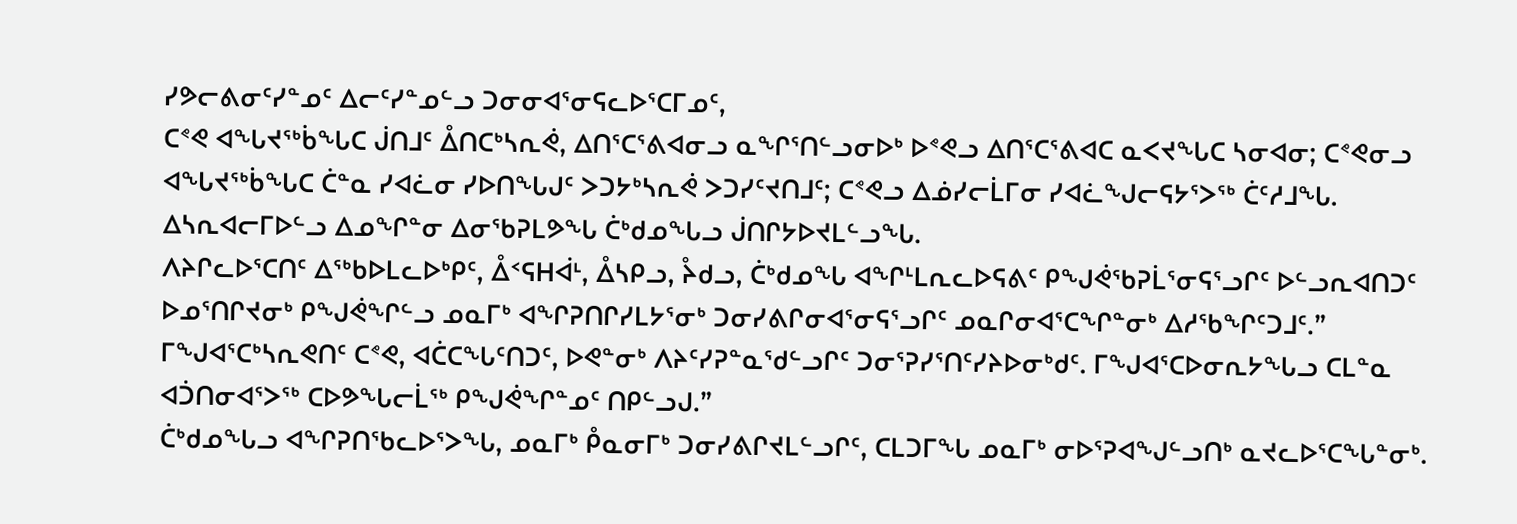ᓯᕗᓕᕕᓂᑦᓯᓐᓄᑦ ᐃᓕᑦᓯᓐᓄᓪᓗ ᑐᓂᓂᐊᕐᓂᕋᓚᐅᕐᑕᒥᓄᑦ,
ᑕᕝᕙ ᐊᖓᔪᖅᑳᖓᑕ ᒎᑎᒧᑦ ᐂᑎᑕᒃᓴᕆᕚ, ᐃᑎᕐᑕᕐᕕᐊᓂᓗ ᓇᖏᕐᑎᓪᓗᓂᐅᒃ ᐅᕝᕙᓗ ᐃᑎᕐᑕᕐᕕᐊᑕ ᓇᐸᔪᖓᑕ ᓴᓂᐊᓂ; ᑕᕝᕙᓂᓗ ᐊᖓᔪᖅᑳᖓᑕ ᑖᓐᓇ ᓯᐊᓛᓂ ᓯᐅᑎᖓᒍᑦ ᐳᑐᔭᒃᓴᕆᕚ ᐳᑐᓯᑦᔪᑎᒧᑦ; ᑕᕝᕙᓗ ᐃᓅᓯᓕᒫᒥᓂ ᓯᐊᓛᖑᓕᕋᔭᕐᐳᖅ ᑖᑦᓱᒧᖓ.
ᐃᓴᕆᐊᓕᒥᐅᓪᓗ ᐃᓄᖏᓐᓂ ᐃᓂᖃᕈᒪᕗᖓ ᑖᒃᑯᓄᖓᓗ ᒎᑎᒋᔭᐅᔪᒪᓪᓗᖓ.
ᐱᔨᒋᓚᐅᕐᑕᑎᑦ ᐃᖅᑲᐅᒪᓚᐅᒃᑭᑦ, ᐂᑉᕋᕼᐋᒻ, ᐂᓴᑭᓗ, ᔧᑯᓗ, ᑖᒃᑯᓄᖓ ᐊᖏᒻᒪᕆᓚᐅᕋᕕᑦ ᑭᖑᕚᖃᕈᒫᕐᓂᕋᕐᓗᒋᑦ ᐅᓪᓗᕆᐊᑎᑐᑦ ᐅᓄᕐᑎᒋᔪᓂᒃ ᑭᖑᕚᖏᓪᓗ ᓄᓇᒥᒃ ᐊᖏᕈᑎᒋᓯᒪᔭᕐᓂᒃ ᑐᓂᓯᕕᒋᓂᐊᕐᓂᕋᕐᓗᒋᑦ ᓄᓇᒋᓂᐊᕐᑕᖏᓐᓂᒃ ᐃᓱᖃᖏᑦᑐᒧᑦ.”
ᒥᖑᐊᕐᑕᒃᓴᕆᕙᑎᑦ ᑕᕝᕙ, ᐊᑖᑕᖓᑦᑎᑐᑦ, ᐅᕙᓐᓂᒃ ᐱᔨᑦᓯᕈᓐᓇᖁᓪᓗᒋᑦ ᑐᓂᕐᕈᓯᕐᑎᑦᓯᔨᐅᓂᒃᑯᑦ. ᒥᖑᐊᕐᑕᐅᓂᕆᔭᖓᓗ ᑕᒪᓐᓇ ᐊᑑᑎᓂᐊᕐᐳᖅ ᑕᐅᕗᖓᓕᒫᖅ ᑭᖑᕚᖏᓐᓄᑦ ᑎᑭᓪᓗᒍ.”
ᑖᒃᑯᓄᖓᓗ ᐊᖏᕈᑎᖃᓚᐅᕐᐳᖓ, ᓄᓇᒥᒃ ᑬᓇᓂᒥᒃ ᑐᓂᓯᕕᒋᔪᒪᓪᓗᒋᑦ, ᑕᒪᑐᒥᖓ ᓄᓇᒥᒃ ᓂᐅᕐᕈᐊᖑᓪᓗᑎᒃ ᓇᔪᓚᐅᕐᑕᖓᓐᓂᒃ.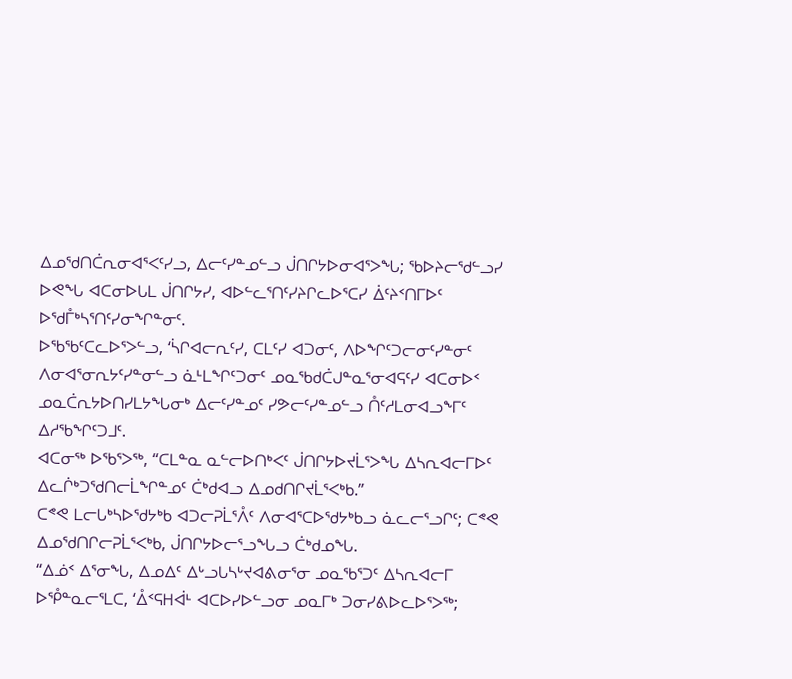ᐃᓄᖁᑎᑖᕆᓂᐊᕐᐸᑦᓯᓗ, ᐃᓕᑦᓯᓐᓄᓪᓗ ᒎᑎᒋᔭᐅᓂᐊᕐᐳᖓ; ᖃᐅᔨᓕᖁᓪᓗᓯ ᐅᕙᖓ ᐊᑕᓂᐅᒐᒪ ᒎᑎᒋᔭᓯ, ᐊᐅᓪᓚᕐᑎᑦᓯᔨᒋᓚᐅᕐᑕᓯ ᐄᑦᔨᑉᑎᒥᐅᑦ ᐅᖁᒤᒃᓴᕐᑎᑦᓯᓂᖏᓐᓂᑦ.
ᐅᖃᖃᑦᑕᓚᐅᕐᐳᓪᓗ, ‘ᓵᒋᐊᓕᕆᑦᓯ, ᑕᒪᑦᓯ ᐊᑐᓂᑦ, ᐱᐅᖏᑦᑐᓕᓂᑦᓯᓐᓂᑦ ᐱᓂᐊᕐᓂᕆᔭᑦᓯᓐᓂᓪᓗ ᓈᒻᒪᖏᑦᑐᓂᑦ ᓄᓇᖃᑯᑖᒍᓐᓇᕐᓂᐊᕋᑦᓯ ᐊᑕᓂᐅᑉ ᓄᓇᑖᕆᔭᐅᑎᓯᒪᔭᖓᓂᒃ ᐃᓕᑦᓯᓐᓄᑦ ᓯᕗᓕᑦᓯᓐᓄᓪᓗ ᑍᑦᓱᒪᓂᐊᓗᖕᒥᑦ ᐃᓱᖃᖏᑦᑐᒧᑦ.
ᐊᑕᓂᖅ ᐅᖃᕐᐳᖅ, “ᑕᒪᓐᓇ ᓇᓪᓕᐅᑎᒃᐸᑦ ᒎᑎᒋᔭᐅᔪᒫᕐᐳᖓ ᐃᓴᕆᐊᓕᒥᐅᑦ ᐃᓚᒌᒃᑐᖁᑎᓕᒫᖏᓐᓄᑦ ᑖᒃᑯᐊᓗ ᐃᓄᑯᑎᒋᔪᒫᕐᐸᒃᑲ.”
ᑕᕝᕙ ᒪᓕᒐᒃᓴᐅᖁᔭᒃᑲ ᐊᑐᓕᕈᒫᕐᐰᑦ ᐱᓂᐊᕐᑕᐅᖁᔭᒃᑲᓗ ᓈᓚᓕᕐᓗᒋᑦ; ᑕᕝᕙ ᐃᓄᖁᑎᒋᓕᕈᒫᕐᐸᒃᑲ, ᒎᑎᒋᔭᐅᓕᕐᓗᖓᓗ ᑖᒃᑯᓄᖓ.
“ᐃᓅᑉ ᐃᕐᓂᖓ, ᐃᓄᐃᑦ ᐃᒡᓗᒐᓴᒡᔪᐊᕕᓂᕐᓂ ᓄᓇᖃᕐᑐᑦ ᐃᓴᕆᐊᓕᒥ ᐅᕾᓐᓇᓕᕐᒪᑕ, ‘ᐂᑉᕋᕼᐋᒻ ᐊᑕᐅᓯᐅᓪᓗᓂ ᓄᓇᒥᒃ ᑐᓂᓯᕕᐅᓚᐅᕐᐳᖅ;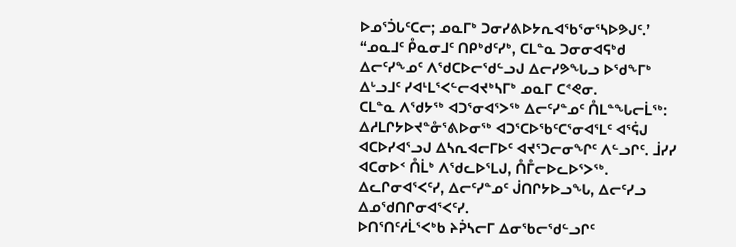ᐅᓄᕐᑑᒐᑦᑕᓕ; ᓄᓇᒥᒃ ᑐᓂᓯᕕᐅᔭᕆᐊᖃᕐᓂᕐᓴᐅᕗᒍᑦ.’
“ᓄᓇᒧᑦ ᑬᓇᓂᒧᑦ ᑎᑭᒃᑯᑦᓯᒃ, ᑕᒪᓐᓇ ᑐᓂᓂᐊᕋᒃᑯ ᐃᓕᑦᓯᖕᓄᑦ ᐱᖁᑕᐅᓕᖁᓪᓗᒍ ᐃᓕᓯᕗᖓᓗ ᐅᖁᖕᒥᒃ ᐃᒡᓗᒧᑦ ᓯᐊᒻᒪᕐᐸᓪᓕᐊᔪᒃᓴᒥᒃ ᓄᓇᒥ ᑕᕝᕙᓂ.
ᑕᒪᓐᓇ ᐱᖁᔭᖅ ᐊᑐᕐᓂᐊᕐᐳᖅ ᐃᓕᑦᓯᓐᓄᑦ ᑍᒪᓐᖓᓕᒫᖅ: ᐃᓱᒪᒋᔭᐅᔪᓐᓁᕐᕕᐅᓂᖅ ᐊᑐᕐᑕᐅᖃᑦᑕᕐᓂᐊᕐᒪᑦ ᐊᕐᕌᒍ ᐊᑕᐅᓯᐊᕐᓗᒍ ᐃᓴᕆᐊᓕᒥᐅᑦ ᐊᔪᕐᑐᓕᓂᖏᑦ ᐱᓪᓗᒋᑦ. ᒨᓯᓯ ᐊᑕᓂᐅᑉ ᑍᒫᒃ ᐱᖁᓚᐅᕐᒪᒍ, ᑍᒤᓕᐅᓚᐅᕐᐳᖅ.
ᐃᓚᒋᓂᐊᕐᐸᑦᓯ, ᐃᓕᑦᓯᓐᓄᑦ ᒎᑎᒋᔭᐅᓗᖓ, ᐃᓕᑦᓯᓗ ᐃᓄᖁᑎᒋᓂᐊᕐᐸᑦᓯ.
ᐅᑎᕐᑎᑦᓱᒫᕐᐸᒃᑲ ᔨᕉᓴᓕᒥ ᐃᓂᖃᓕᖁᓪᓗᒋᑦ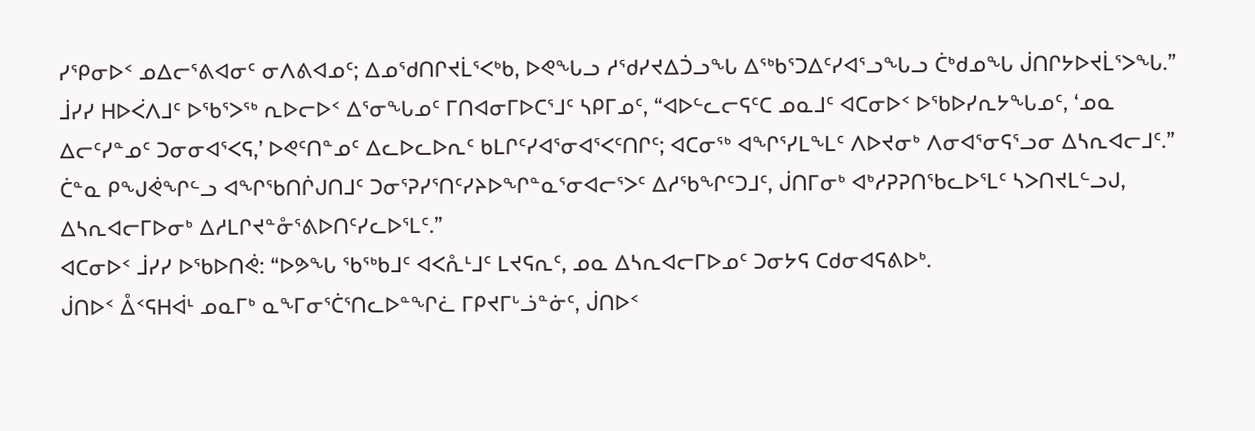ᓯᕿᓂᐅᑉ ᓄᐃᓕᕐᕕᐊᓂᑦ ᓂᐱᕕᐊᓄᑦ; ᐃᓄᖁᑎᒋᔪᒫᕐᐸᒃᑲ, ᐅᕙᖓᓗ ᓱᖁᓯᔪᐃᑑᓗᖓ ᐃᖅᑲᕐᑐᐃᑦᓯᐊᕐᓗᖓᓗ ᑖᒃᑯᓄᖓ ᒎᑎᒋᔭᐅᔪᒫᕐᐳᖓ.”
ᒨᓯᓯ ᕼᐅᐹᐱᒧᑦ ᐅᖃᕐᐳᖅ ᕆᐅᓕᐅᑉ ᐃᕐᓂᖓᓄᑦ ᒥᑎᐊᓂᒥᐅᑕᕐᒧᑦ ᓴᑭᒥᓄᑦ, “ᐊᐅᓪᓚᓕᕋᑦᑕ ᓄᓇᒧᑦ ᐊᑕᓂᐅᑉ ᐅᖃᐅᓯᕆᔭᖓᓄᑦ, ‘ᓄᓇ ᐃᓕᑦᓯᓐᓄᑦ ᑐᓂᓂᐊᕐᐸᕋ,’ ᐅᕙᑦᑎᓐᓄᑦ ᐃᓚᐅᓚᐅᕆᑦ ᑲᒪᒋᑦᓯᐊᕐᓂᐊᕐᐸᑦᑎᒋᑦ; ᐊᑕᓂᖅ ᐊᖏᕐᓯᒪᖕᒪᑦ ᐱᐅᔪᓂᒃ ᐱᓂᐊᕐᓂᕋᕐᓗᓂ ᐃᓴᕆᐊᓕᒧᑦ.”
ᑖᓐᓇ ᑭᖑᕚᖏᓪᓗ ᐊᖏᖃᑎᒌᒍᑎᒧᑦ ᑐᓂᕐᕈᓯᕐᑎᑦᓯᔨᐅᖏᓐᓇᕐᓂᐊᓕᕐᐳᑦ ᐃᓱᖃᖏᑦᑐᒧᑦ, ᒎᑎᒥᓂᒃ ᐊᒃᓱᕈᕈᑎᖃᓚᐅᕐᒪᑦ ᓴᐳᑎᔪᒪᓪᓗᒍ, ᐃᓴᕆᐊᓕᒥᐅᓂᒃ ᐃᓱᒪᒋᔪᓐᓁᕐᕕᐅᑎᑦᓯᓚᐅᕐᒪᑦ.”
ᐊᑕᓂᐅᑉ ᒨᓯᓯ ᐅᖃᐅᑎᕚ: “ᐅᕗᖓ ᖃᖅᑲᒧᑦ ᐊᐸᕅᒻᒧᑦ ᒪᔪᕋᕆᑦ, ᓄᓇ ᐃᓴᕆᐊᓕᒥᐅᓄᑦ ᑐᓂᔭᕋ ᑕᑯᓂᐊᕋᕕᐅᒃ.
ᒎᑎᐅᑉ ᐂᑉᕋᕼᐋᒻ ᓄᓇᒥᒃ ᓇᖕᒥᓂᕐᑖᕐᑎᓚᐅᓐᖏᓛ ᒥᑭᔪᒥᒡᓘᓐᓃᑦ, ᒎᑎᐅᑉ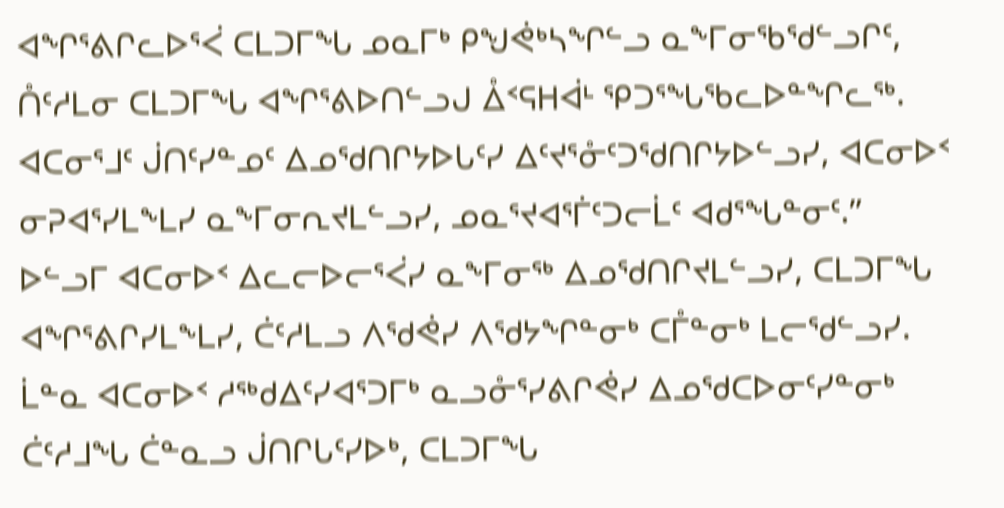ᐊᖏᕐᕕᒋᓚᐅᕐᐹ ᑕᒪᑐᒥᖓ ᓄᓇᒥᒃ ᑭᖑᕚᒃᓴᖏᓪᓗ ᓇᖕᒥᓂᖃᖁᓪᓗᒋᑦ, ᑍᑦᓱᒪᓂ ᑕᒪᑐᒥᖓ ᐊᖏᕐᕕᐅᑎᓪᓗᒍ ᐂᑉᕋᕼᐋᒻ ᕿᑐᕐᖓᖃᓚᐅᓐᖏᓚᖅ.
ᐊᑕᓂᕐᒧᑦ ᒎᑎᑦᓯᓐᓄᑦ ᐃᓄᖁᑎᒋᔭᐅᒐᑦᓯ ᐃᑦᔪᕐᓁᑦᑐᖁᑎᒋᔭᐅᓪᓗᓯ, ᐊᑕᓂᐅᑉ ᓂᕈᐊᕐᓯᒪᖕᒪᓯ ᓇᖕᒥᓂᕆᔪᒪᓪᓗᓯ, ᓄᓇᕐᔪᐊᕐᒦᑦᑐᓕᒫᑦ ᐊᑯᕐᖓᓐᓂᑦ.”
ᐅᓪᓗᒥ ᐊᑕᓂᐅᑉ ᐃᓚᓕᐅᓕᕐᐹᓯ ᓇᖕᒥᓂᖅ ᐃᓄᖁᑎᒋᔪᒪᓪᓗᓯ, ᑕᒪᑐᒥᖓ ᐊᖏᕐᕕᒋᓯᒪᖕᒪᓯ, ᑖᑦᓱᒪᓗ ᐱᖁᕚᓯ ᐱᖁᔭᖏᓐᓂᒃ ᑕᒤᓐᓂᒃ ᒪᓕᖁᓪᓗᓯ.
ᒫᓐᓇ ᐊᑕᓂᐅᑉ ᓱᖅᑯᐃᑦᓯᐊᕐᑐᒥᒃ ᓇᓗᓁᕐᓯᕕᒋᕚᓯ ᐃᓄᖁᑕᐅᓂᑦᓯᓐᓂᒃ ᑖᑦᓱᒧᖓ ᑖᓐᓇᓗ ᒎᑎᒋᒐᑦᓯᐅᒃ, ᑕᒪᑐᒥᖓ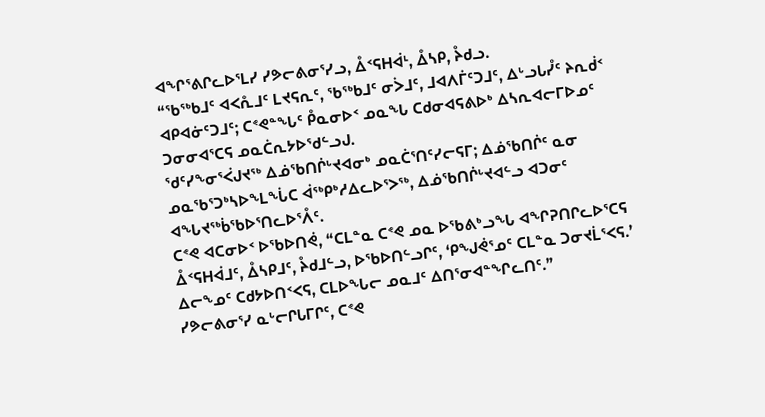ᐊᖏᕐᕕᒋᓚᐅᕐᒪᓯ ᓯᕗᓕᕕᓂᕐᓯᓗ, ᐂᑉᕋᕼᐋᒻ, ᐂᓴᑭ, ᔧᑯᓗ.
“ᖃᖅᑲᒧᑦ ᐊᐸᕅᒧᑦ ᒪᔪᕋᕆᑦ, ᖃᖅᑲᒧᑦ ᓂᐴᒧᑦ, ᒧᐊᐱᒦᑦᑐᒧᑦ, ᐃᒡᓗᒐᓮᑦ ᔨᕆᑰᑉ ᐊᑭᐊᓃᑦᑐᒧᑦ; ᑕᕝᕙᓐᖓᑦ ᑬᓇᓂᐅᑉ ᓄᓇᖓ ᑕᑯᓂᐊᕋᕕᐅᒃ ᐃᓴᕆᐊᓕᒥᐅᓄᑦ ᑐᓂᓂᐊᕐᑕᕋ ᓄᓇᑖᕆᔭᐅᖁᓪᓗᒍ.
ᖁᑦᓯᖕᓂᕐᐹᒍᔪᖅ ᐃᓅᖃᑎᒌᒡᔪᐊᓂᒃ ᓄᓇᑖᕐᑎᑦᓯᓕᕋᒥ; ᐃᓅᖃᑎᒌᑦ ᓇᓂ ᓄᓇᖃᕐᑐᒃᓴᐅᖕᒪᖔᑕ ᐋᖅᑭᒃᓱᐃᓚᐅᕐᐳᖅ, ᐃᓅᖃᑎᒌᒡᔪᐊᓪᓗ ᐊᑐᓂᑦ ᐊᖓᔪᖅᑳᖃᐅᕐᑎᓚᐅᕐᐰᑦ.
ᑕᕝᕙ ᐊᑕᓂᐅᑉ ᐅᖃᐅᑎᕚ, “ᑕᒪᓐᓇ ᑕᕝᕙ ᓄᓇ ᐅᖃᕕᒃᓗᖓ ᐊᖏᕈᑎᒋᓚᐅᕐᑕᕋ ᐂᑉᕋᕼᐋᒧᑦ, ᐂᓴᑭᒧᑦ, ᔧᑯᒧᓪᓗ, ᐅᖃᐅᑎᓪᓗᒋᑦ, ‘ᑭᖑᕚᕐᓄᑦ ᑕᒪᓐᓇ ᑐᓂᔪᒫᕐᐸᕋ.’ ᐃᓕᖕᓄᑦ ᑕᑯᔭᐅᑎᑉᐸᕋ, ᑕᒪᐅᖓᓕ ᓄᓇᒧᑦ ᐃᑎᕐᓂᐊᓐᖏᓚᑎᑦ.”
ᓯᕗᓕᕕᓂᕐᓯ ᓇᒡᓕᒋᒐᒥᒋᑦ, ᑕᕝᕙ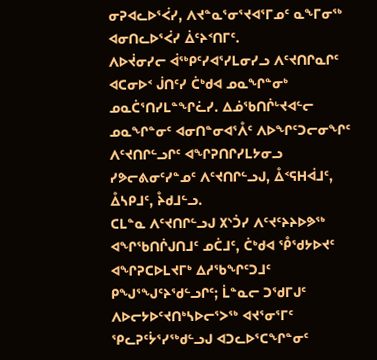ᓂᕈᐊᓚᐅᕐᐹᓯ, ᐱᔪᓐᓇᕐᓂᕐᔪᐊᕐᒥᓄᑦ ᓇᖕᒥᓂᖅ ᐊᓂᑎᓚᐅᕐᐹᓯ ᐄᑦᔨᑉᑎᒥᑦ.
ᐱᐅᔫᓂᓯᓕ ᐋᖅᑭᑦᓯᐊᕐᓯᒪᓂᓯᓗ ᐱᑦᔪᑎᒋᓇᒋᑦ ᐊᑕᓂᐅᑉ ᒎᑎᑦᓯ ᑖᒃᑯᐊ ᓄᓇᖏᓐᓂᒃ ᓄᓇᑖᕐᑎᓯᒪᓐᖏᓛᓯ. ᐃᓅᖃᑎᒌᒡᔪᐊᓪᓕ ᓄᓇᖏᓐᓂᑦ ᐊᓂᑎᓐᓂᐊᕐᐰᑦ ᐱᐅᖏᑦᑐᓕᓂᖏᑦ ᐱᑦᔪᑎᒋᓪᓗᒋᑦ ᐊᖏᕈᑎᒋᓯᒪᔭᓂᓗ ᓯᕗᓕᕕᓂᑦᓯᓐᓄᑦ ᐱᑦᔪᑎᒋᓪᓗᒍ, ᐂᑉᕋᕼᐋᒧᑦ, ᐂᓴᑭᒧᑦ, ᔧᑯᒧᓪᓗ.
ᑕᒪᓐᓇ ᐱᑦᔪᑎᒋᓪᓗᒍ ᙭ᔅᑑᓯ ᐱᑦᔪᑦᔨᔨᐅᕗᖅ ᐊᖏᖃᑎᒌᒍᑎᒧᑦ ᓄᑖᒧᑦ, ᑖᒃᑯᐊ ᕾᖁᔭᐅᔪᑦ ᐊᖏᕈᑕᐅᒪᔪᒥᒃ ᐃᓱᖃᖏᑦᑐᒧᑦ ᑭᖑᕐᖑᑦᔨᖁᓪᓗᒋᑦ; ᒫᓐᓇᓕ ᑐᖁᒥᒍᑦ ᐱᐅᓕᔭᐅᑦᔪᑎᒃᓴᐅᓕᕐᐳᖅ ᐊᔪᕐᓂᕐᒥᑦ ᕿᓚᕈᑦᔮᕐᓯᖅᑯᓪᓗᒍ ᐊᑐᓚᐅᕐᑕᖏᓐᓂᑦ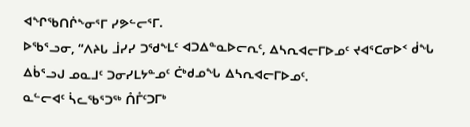ᐊᖏᖃᑎᒌᖕᓂᕐᒥ ᓯᕗᓪᓕᕐᒥ.
ᐅᖃᕐᓗᓂ, “ᐱᔨᒐ ᒨᓯᓯ ᑐᖁᖕᒪᑦ ᐊᑐᐃᓐᓇᐅᓕᕆᑦ, ᐃᓴᕆᐊᓕᒥᐅᓄᑦ ᔪᐊᕐᑕᓂᐅᑉ ᑰᖓ ᐃᑳᕐᓗᒍ ᓄᓇᒧᑦ ᑐᓂᓯᒪᔭᓐᓄᑦ ᑖᒃᑯᓄᖓ ᐃᓴᕆᐊᓕᒥᐅᓄᑦ.
ᓇᓪᓕᐊᑦ ᓵᓚᖃᕐᑐᖅ ᑍᒤᑦᑐᒥᒃ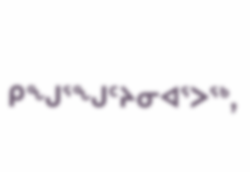ᑭᖑᕐᖑᑦᔨᓂᐊᕐᐳᖅ,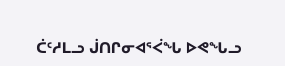ᑖᑦᓱᒪᓗ ᒎᑎᒋᓂᐊᕐᐹᖓ ᐅᕙᖓᓗ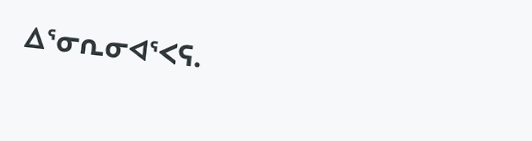ᐃᕐᓂᕆᓂᐊᕐᐸᕋ.